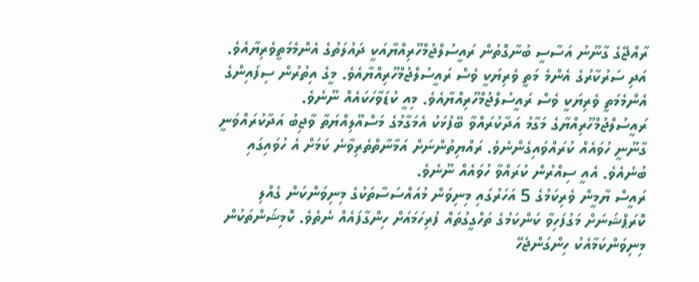ރާއްޖޭގެ ގާނޫނު އަސާސީ ބުނާގޮތުން ރައީސުލްޖުމްހޫރިއްޔާއަކީ ދައުލަތުގެ އެންމެމަތީވެރިޔާއެވެ. އަދި ސަރުކާރުގެ އެންމެ މަތީ ވެރިޔަކީ ވެސް ރައީސުލްޖުމްހޫރިއްޔާއެވެ. މީގެ އިތުރުން ސިފައިންގެ އެންމެމަތީ ވެރިޔަކީ ވެސް ރައީސުލްޖުމްހޫރިއްޔާއެވެ. މިއީ ކުޑަވާހަކައެއް ނޫނެވެ.
ރައީސުލްޖުމްހޫރިއްޔާގެ މަގާމު އަދާކުރައްވާ ބޭފުޅަކު އެމަގާމުގެ މަސްއޫލިއްޔަތާ ވާޖިބު އަދާކުރައްވަނީ ގާނޫނީ ހުވައެއް ކުރައްވައިގެންނެވެ. ރައްޔިތުންނަށް އަމާނާތްތެރިވާނެ ކަމަށް އެ ހުވައިގައި ބުނެއެވެ. އެއީ ސިއްރުން ކުރައްވާ ހުވައެއް ނޫނެވެ.
ރައީސް ޔާމީން ވެރިކަމުގެ 5 އަހަރުގައި މިނިވަން މުއައްސަސާތަކުގެ މިނިވަންކަން ގެއްލި ކޮރަޕްޝަނަށް މަގުފަހިވާ ކަންކަމުގެ ތަހްގީގުތައް ފުރިހަމައަށް ހިންގާފައެއް ނެތެވެ. ކޮމިޝަންތަކުން މިނިވަންކަމާއެކު ހިންގަންޖެހޭ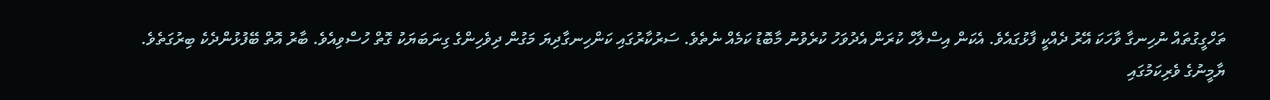ތަހްގީގުތައް ނުހިނގާ ވާހަކަ އޭރު ދެއްކީ ފާޅުގައެވެ. އެކަން އިސްލާހް ކުރަން އެދުވަހު ކުރެވުނު މާބޮޑު ކަމެއް ނެތެވެ. ސަރުކާރުގައި ކަންހިނގާދިޔަ މަގުން ދިވެހިންގެ ގިނަބަޔަކު ގޮތް ހުސްވިއެވެ. ބާރު އޮތް ބޭފުޅުންދެކެ ބިރުގަތެވެ.
ޔާމީނުގެ ވެރިކަމުގައި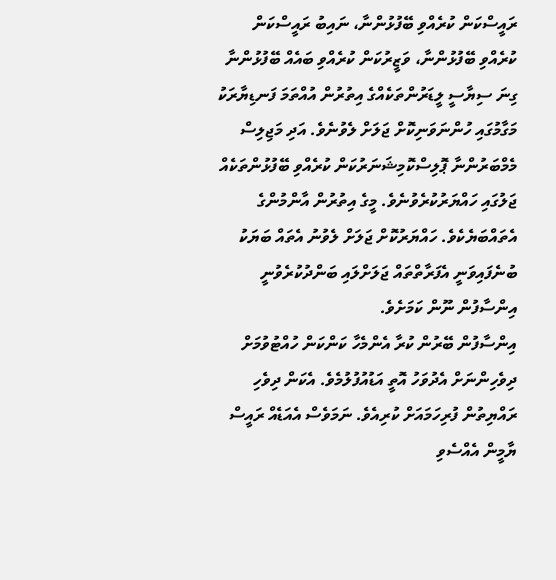ރައީސްކަން ކުރެއްވި ބޭފުޅުންނާ، ނައިބު ރައީސްކަން ކުރެއްވި ބޭފުޅުންނާ، ވަޒީރުކަން ކުރެއްވި ބައެއް ބޭފުޅުންނާ ގިނަ ސިޔާސީ ލީޑަރުންތަކެއްގެ އިތުރުން އުއްތަމަ ފަނޑިޔާރަކު މަގާމުގައި ހުންނަވަނިކޮށް ޖަލަށް ލެވުނެވެ. އަދި މަޖިލިސް މެމްބަރުންނާ ޕޮލިސްކޮމިޝަނަރުކަން ކުރެއްވި ބޭފުޅުންތަކެއް ޖަލުގައި ހައްޔަރުކުރެވުނެވެ. މީގެ އިތުރުން އާންމުންގެ އެތައްބަޔެކެވެ. ހައްޔަރުކޮށް ޖަލަށް ލެވުނު އެތައް ބަޔަކު ބުނެފައިވަނީ އެފަރާތްތައް ޖަލަށްލައި ބަންދުކުރެވުނީ އިންސާފުން ނޫން ކަމަށެވެ.
އިންސާފުން ބޭރުން ކުރާ އެންމެހާ ކަންކަން ހުއްޓުވުމަށް ދިވެހިންނަށް އެދުވަހު އޮތީ އަޑުއުފުލުމެވެ. އެކަން ދިވެހި ރައްޔިތުން ފުރިހަމައަށް ކުރިއެވެ. ނަމަވެސް އެއަޑެއް ރައީސް ޔާމީން އެއްސެވި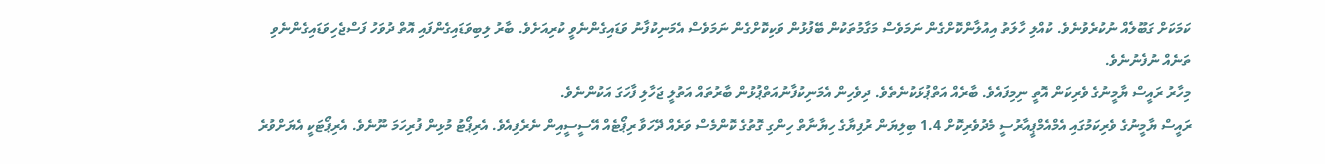ކަމަކަށް ގަބޫލެއް ނުކުރެވުނެވެ. ކުއްލި ހާލަތު އިއުލާންކޮށްގެން ނަމަވެސް މަގާމުތަކުން ބޭފުޅުން ވަކިކޮށްގެން ނަމަވެސް އެމަނިކުފާނު ވަޑައިގެންނެވީ ކުރިއަށެވެ. ބާރު ލިބިވަޑައިގެންފައި އޮތް ދުވަހު ފަސްޖެހިވަޑައިގެންނެވި ތަނެއް ނުފެނުނެވެ.
މިހާރު ރައީސް ޔާމީނުގެ ވެރިކަން އޮތީ ނިމިފައެވެ. ބާރެއް އަތްޕުޅަކުނެތެވެ. ދިވެހިން އެމަނިކުފާނުއަތްޕުޅުން ބާރުތައް އަތުލީ ޖަހާލި ފާހަގަ އަކުންނެވެ.
ރައީސް ޔާމީނުގެ ވެރިކަމުގައި އެމްއެމްޕީއާރުސީ މެދުވެރިކޮށް 1.4 ބިލިޔަން ރުފިޔާގެ ހިޔާނާތް ހިންގި ގޮތުގެ ކޮންމެސް ވަރެއް ދޭހަވާ ރިޕޯޓެއް އޭސީސީއިން ނެރެފިއެވެ. އެރިޕޯޓު މުޅިން ފުރިހަމަ ނޫނެވެ. އެރިޕޯޓަކީ އެޔަށްވުރެ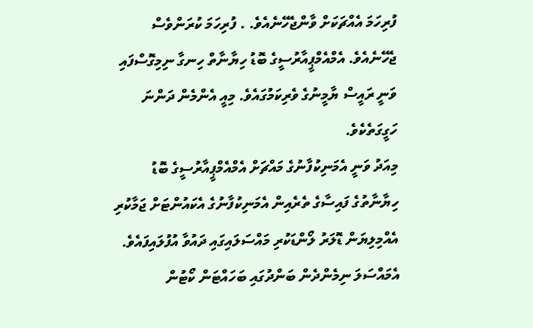ފުރިހަމަ އެއްޗަކަށް ވާންޖެހޭނެއެވެ. . ފުރިހަމަ ކުރަންވެސް ޖެހޭނެއެވެ. އެމްއެމްޕީއާރުސީގެ ބޮޑު ހިޔާނާތް ހިނގާ ނިމިގޮސްފައި ވަނީ ރައީސް ޔާމީނުގެ ވެރިކަމުގައެވެ. މިއީ އެންމެން ދަންނަ ހަގީގަތެކެވެ.
މިއަދު ވަނީ އެމަނިކުފާނުގެ މައްޗަށް އެމްއެމްޕީއާރުސީގެ ބޮޑު ހިޔާނާތުގެ ފައިސާގެ ތެރެއިން އެމަނިކުފާނުގެ އެކައުންޓަށް ޖަމާކުރި އެއްމިލިޔަން ޑޮލަރު ލޯންޑަކުރި މައްސަލައިގައި ދައުވާ އުފުލައިފައެވެ. އެމައްސަލަ ނިމެންދެން ބަންދުގައި ބަހައްޓަން ކޯޓުން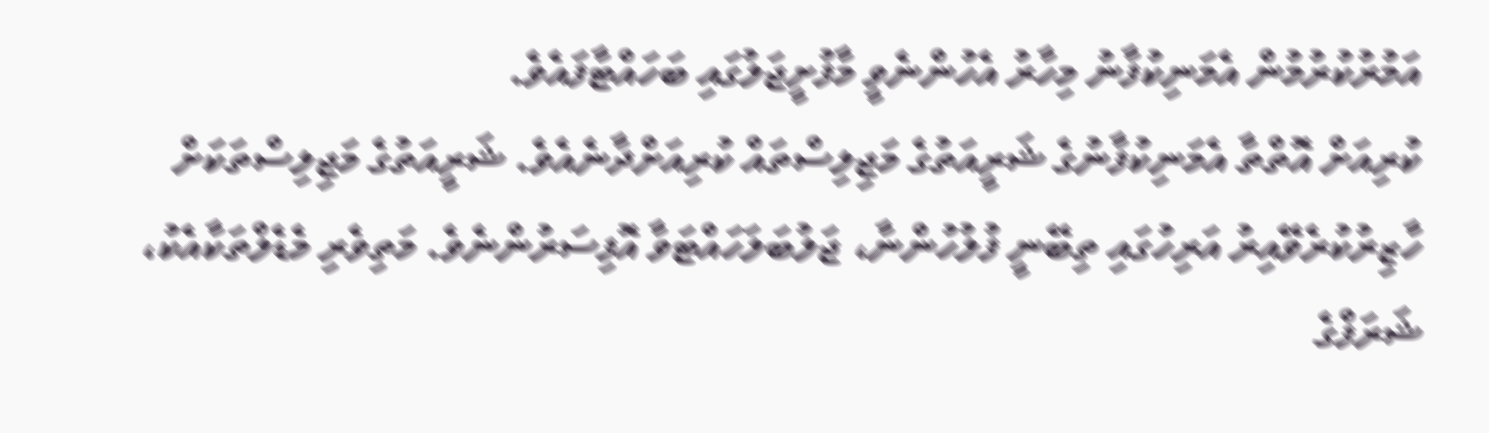އަމުރުކުރުމުން އެމަނިކުފާނު މިހާރު އެހުންނެވީ މާފުށީޖަލުގައި ބަހައްޓާފައެވެ.
ކުރިއަށް އޮތްތާ އެމަނިކުފާނުގެ ޝަރީއަތުގެ މަޖިލިސްތައް ކުރިއަށްދާނެއެވެ. ޝަރީއަތުގެ މަޖިލިސްތަކަށް ހާޒިރުކުރެވޭއިރު އަރިހުގައި ތިބޭނީ ފުލުހުންނާ، ޖަލުބަލަހައްޓަވާ އޮފިސަރުންނެވެ. މަތިވެރި މެޑެލްތަކާއެކު، ޝަރަފްގެ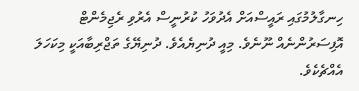ހިނގާލުމުގައި ރައީސްއަށް އެދުވަހު ކުރުނީސް އެރުވި ރެޖިމެންޓް އޮފިސަރުންނެއް ނޫނެވެ. މިއީ ދުނިޔެއެވެ. ދުނިޔޭގެ ތަޖްރިބާއަކީ މިކަހަލަ އެއްޗެކެވެ.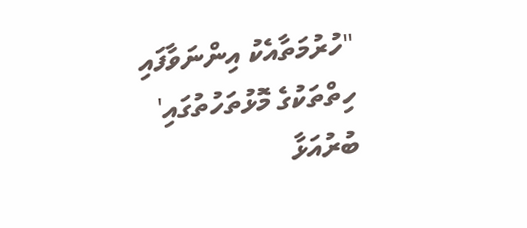"ހުރުމަތާއެކު އިންނަވާފައި ހިތްތަކުގެ މޮޅުތަހުތުގައި' ބުރުއަޅާ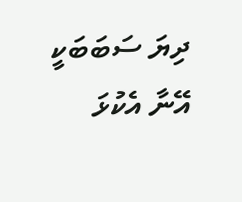ދިޔަ ސަބަބަކީ އޭނާ އެކުޅަ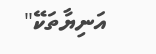އަނިޔާތަކޭ"